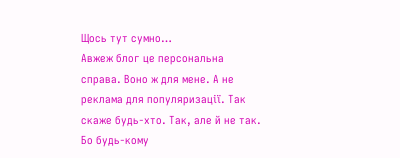Щось тут сумно…
Авжеж блог це персональна справа. Воно ж для мене. А не реклама для популяризації. Так скаже будь-хто. Так, але й не так. Бо будь-кому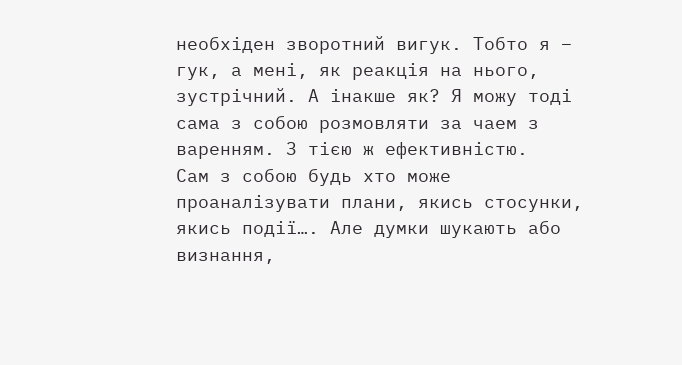необхіден зворотний вигук. Тобто я – гук, а мені, як реакція на нього, зустрічний. А інакше як? Я можу тоді сама з собою розмовляти за чаем з варенням. З тією ж ефективністю.
Сам з собою будь хто може проаналізувати плани, якись стосунки, якись події…. Але думки шукають або визнання,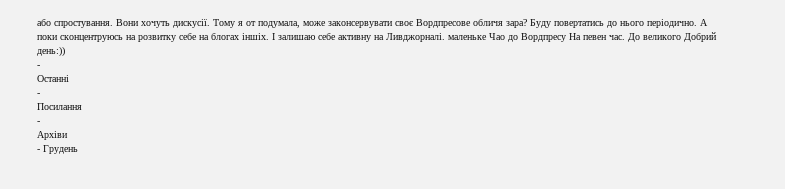або спростування. Вони хочуть дискусії. Тому я от подумала, може законсервувати своє Вордпресове обличя зара? Буду повертатись до нього періодично. А поки сконцентруюсь на розвитку себе на блогах іншіх. І залишаю себе активну на Ливджорналі. маленьке Чао до Вордпресу На певен час. До великого Добрий день:))
-
Останні
-
Посилання
-
Архіви
- Грудень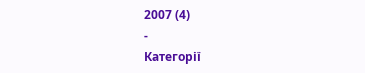2007 (4)
-
Категорії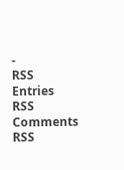-
RSS
Entries RSS
Comments RSS